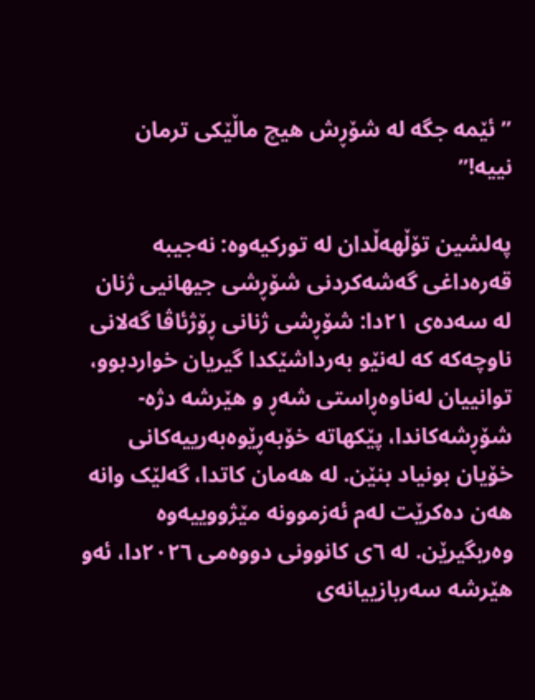” ئێمە جگە لە شۆڕش هیچ ماڵێکی ترمان نییە!”

پەلشین تۆڵهەڵدان لە تورکیەوە: نەجیبە قەرەداغی گەشەکردنی شۆڕشی جیهانیی ژنان لە سەدەی ٢١دا: شۆڕشی ژنانی ڕۆژئاڤا گه‌لانی ناوچەکە کە لەنێو بەرداشێکدا گیریان خواردبوو، توانییان لەناوەڕاستی شەڕ و هێرشە دژە-شۆڕشەکاندا، پێکهاتە خۆبەڕێوەبەرییەکانی خۆیان بونیاد بنێن. لە هەمان کاتدا، گەلێک وانە هەن دەکرێت لەم ئەزموونە مێژووییەوە وەربگیرێن. لە ٦ی کانوونی دووەمی ٢٠٢٦دا، ئەو هێرشە سەربازییانەی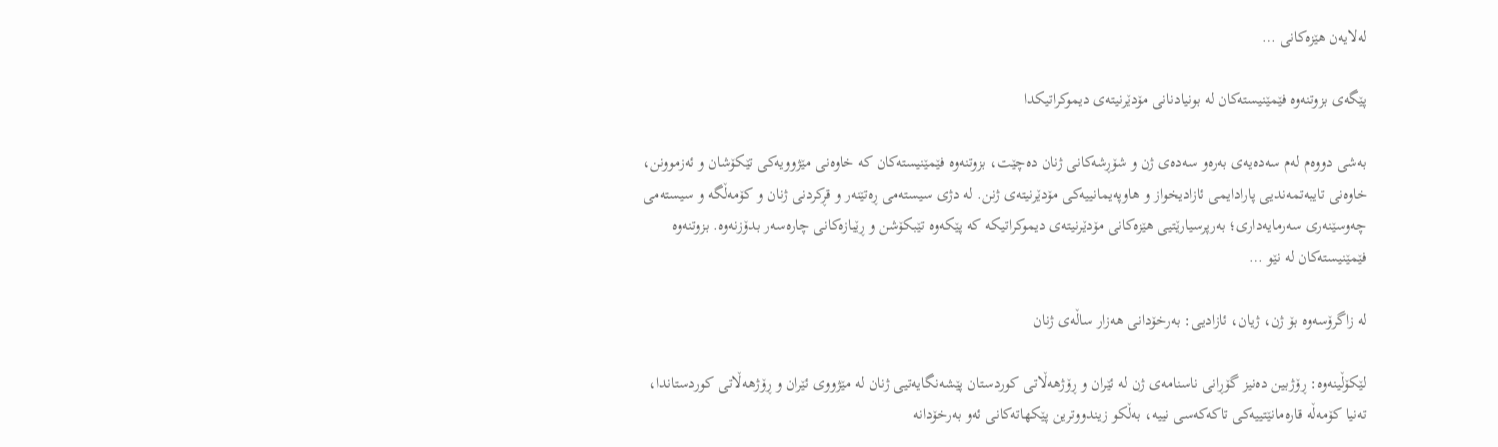لەلایەن هێزەکانی …

پێگەی بزوتنەوە فێمێنیستەکان لە بونیادنانی مۆدێرنیتەی دیموکراتیکدا

بەشی دووەم لەم سەدەیەی بەرەو سەدەی ژن و شۆڕشەکانی ژنان دەچێت، بزوتنەوە فێمێنیستەکان کە خاوەنی مێژوویەکی تێکۆشان و ئەزموونن، خاوەنی تایبەتمەندیی پارادایمی ئازادیخواز و هاوپەیمانییەکی مۆدێرنیتەی ژنن. لە دژی سیستەمی ڕەتێنەر و قڕکردنی ژنان و کۆمەڵگە و سیستەمی چەوسێنەری سەرمایەداری؛ بەرپرسیارێتیی هێزەکانی مۆدێرنیتەی دیموکراتیکە کە پێکەوە تێبکۆشن و ڕێبازەکانی چارەسەر بدۆزنەوە. بزوتنەوە فێمێنیستەکان لە نێو …

لە زاگرۆسەوە بۆ ژن، ژیان، ئازادیی: بەرخۆدانی هەزار ساڵەی ژنان

لێکۆڵینەوە: ڕۆژبین دەنیز گۆڕانی ناسنامەی ژن لە ئێران و ڕۆژهەڵاتی کوردستان پێشەنگایەتیی ژنان لە مێژووی ئێران و ڕۆژهەڵاتی کوردستاندا، تەنیا کۆمەڵە قارەمانێتییەکی تاکەکەسی نییە، بەڵکو زیندووترین پێکهاتەکانی ئەو بەرخۆدانە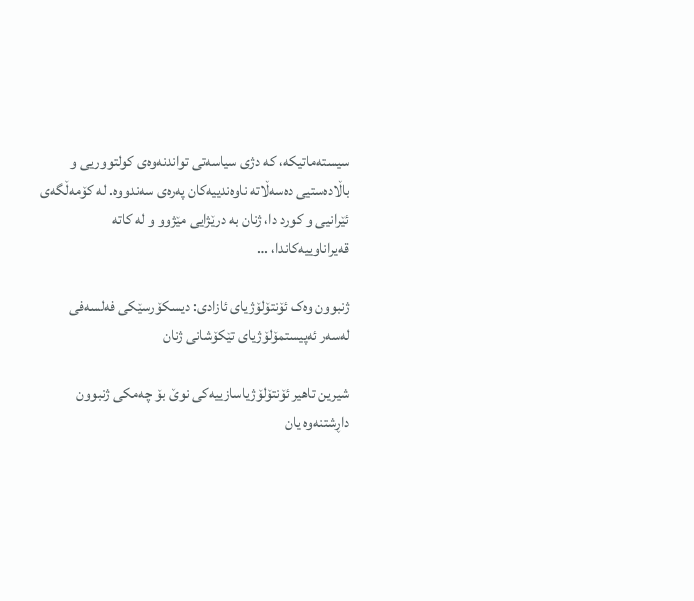سیستەماتیكە، کە دژی سیاسەتی تواندنەوەی کولتووریی و باڵادەستیی دەسەڵاتە ناوەندییەکان پەرەی سەندووە. لە کۆمەڵگەی ئێرانیی و کورد دا، ژنان بە درێژایی مێژوو و لە کاتە قەیراناوییەکاندا، …

ژنبوون وەک ئۆنتۆلۆژیای ئازادی: دیسکۆرسێکی فەلسەفی لەسەر ئەپیستمۆلۆژیای تێکۆشانی ژنان

شیرین تاهیر ئۆنتۆلۆژیاسازییەکی نوێ بۆ چەمکی ژنبوون داڕشتنەوە یان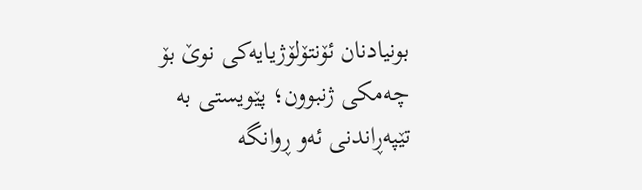بونیادنان ئۆنتۆلۆژیایەکی نوێ بۆ چەمکی ژنبوون؛ پێویستی بە تێپەڕاندنی ئەو ڕوانگە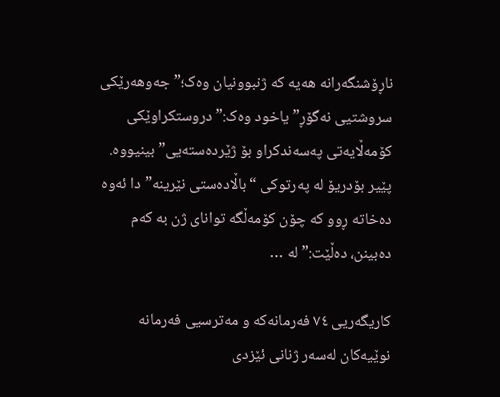ناڕۆشنگەرانە هەیە کە ژنبوونیان وەک؛” جەوهەرێکی سروشتیی نەگۆڕ” یاخود وەک:” دروستکراوێکی کۆمەڵایەتی پەسەندکراو بۆ ژێردەستەیی” بینیووە. پێیر بۆدریۆ لە پەرتوکی “باڵادەستی نێرینە”دا ئەوە دەخاتە ڕوو کە چۆن کۆمەڵگە توانای ژن بە کەم دەبینن، دەڵێت:” لە …

کاریگەریی ٧٤ فەرمانەکە و مەترسیی فەرمانە نوێیەکان لەسەر ژنانی ئێزدی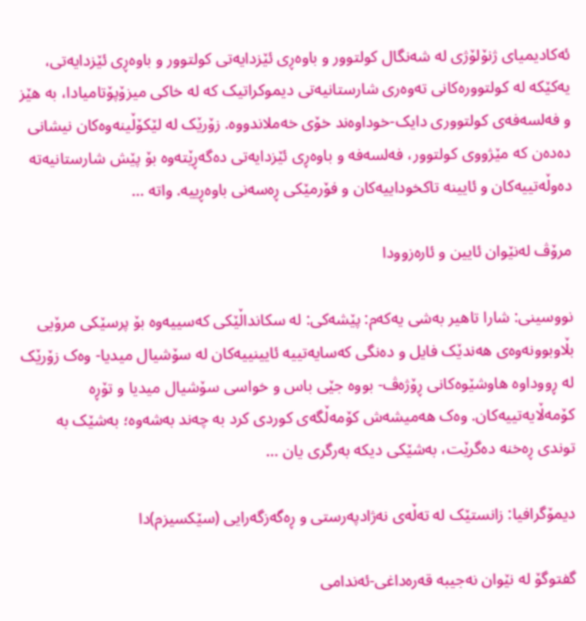ئەکادیمیای ژنۆلۆژی لە شەنگال کولتوور و باوەڕی ئێزدایەتی کولتوور و باوەڕی ئێزدایەتی، یەکێکە لە کولتوورەکانی تەوەری شارستانیەتی دیموکراتیک کە لە خاکی میزۆپۆتامیادا، بە هێز و فەلسەفەی کولتووری دایک-خوداوەند خۆی خەملاندووە. زۆرێک لە لێکۆڵینەوەکان نیشانی دەدەن کە مێژووی کولتوور، فەلسەفە و باوەڕی ئێزدایەتی دەگەڕێتەوە بۆ پێش شارستانیەتە دەوڵەتییەکان و ئایینە تاکخوداییەکان و فۆرمێکی ڕەسەنی باوەڕییە. واتە …

مرۆڤ لەنێوان ئایین و ئارەزوودا

نووسینی: شارا تاهیر بەشی یەکەم: پێشەکی: لە سکانداڵێکی کەسییەوە بۆ پرسێکی مرۆیی بڵاوبوونەوەی هەندێک فایل و دەنگی کەسایەتییە ئایینییەکان لە سۆشیال میدیا- وەک زۆرێک لە ڕووداوە هاوشێوەکانی ڕۆژەڤ- بووە جێی باس و خواسی سۆشیال میدیا و تۆڕە کۆمەڵایەتییەکان. وەک هەمیشەش کۆمەڵگەی کوردی کرد بە چەند بەشەوە؛ بەشێک بە توندی ڕەخنە دەگرێت، بەشێکی دیکە بەرگری یان …

دیمۆگرافیا: زانستێک لە تەڵەی نەژادپەرستی و ڕەگەزگەرایی (سێکسیزم)دا

گفتوگۆ لە نێوان نەجیبە قەرەداغی-ئەندامی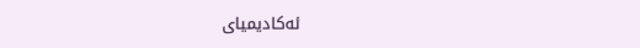ئەکادیمیای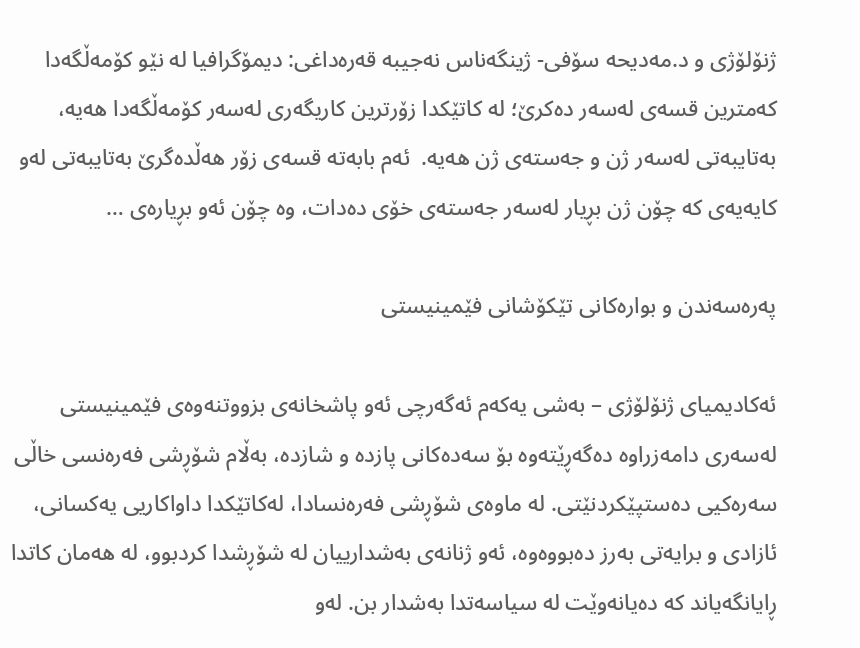ژنۆلۆژی و د.مەدیحە سۆفی- ژینگەناس نه‌جیبه‌ قەرەداغی: دیمۆگرافیا لە نێو کۆمەڵگەدا کەمترین قسەی لەسەر دەکرێ؛ لە کاتێکدا زۆرترین کاریگەری لەسەر کۆمەڵگەدا هه‌یه‌، بەتایبەتی لەسەر ژن و جەستەی ژن هەیە.  ئەم بابەتە قسەی زۆر هەڵدەگرێ بەتایبەتی لەو کایەیه‌ی کە چۆن ژن بڕیار لەسەر جەستەی خۆی دەدات، وە چۆن ئەو بڕیارەی …

پەرەسەندن و بوارەکانی تێکۆشانی فێمینیستی

ئەکادیمیای ژنۆلۆژی – بەشی یەکەم ئەگەرچی ئەو پاشخانەی بزووتنەوەی فێمینیستی لەسەری دامەزراوە دەگەڕێتەوە بۆ سەدەکانی پازدە و شازدە، بەڵام شۆڕشی فەرەنسی خاڵی سەرەکیی دەستپێکردنێتی. لە ماوەی شۆڕشی فەرەنسادا، لەکاتێکدا داواکاریی یەکسانی، ئازادی و برایەتی بەرز دەبووەوە، ئەو ژنانەی بەشدارییان لە شۆڕشدا کردبوو، لە هەمان کاتدا ڕایانگەیاند کە دەیانەوێت لە سیاسەتدا بەشدار بن. لەو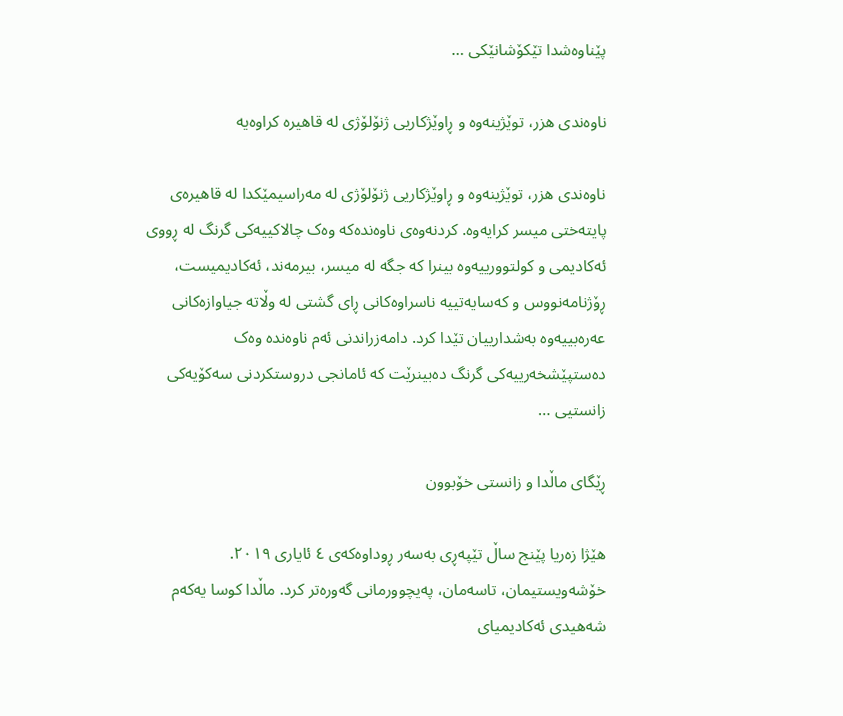پێناوەشدا تێکۆشانێکی …

ناوەندی هزر، توێژینەوە و ڕاوێژکاریی ژنۆلۆژی لە قاهیرە کراوەیە

ناوەندی هزر، توێژینەوە و ڕاوێژکاریی ژنۆلۆژی لە مەراسیمێکدا لە قاهیرەی پایتەختی میسر کرایەوە. کردنەوەی ناوەندەکە وەک چالاکییەکی گرنگ لە ڕووی ئەکادیمی و کولتوورییەوە بینرا کە جگە لە میسر، بیرمەند، ئەکادیمیست، ڕۆژنامەنووس و کەسایەتییە ناسراوەکانی ڕای گشتی لە وڵاتە جیاوازەکانی عەرەبییەوە بەشدارییان تێدا کرد. دامەزراندنی ئەم ناوەندە وەک دەستپێشخەرییەکی گرنگ دەبینرێت کە ئامانجی دروستکردنی سەکۆیەکی زانستیی …

ڕێگای ماڵدا و زانستی خۆبوون

هێژا زەریا پێنج ساڵ تێپەڕی بەسەر ڕوداوەکەی ٤ ئایاری ٢٠١٩. خۆشەویستیمان، تاسەمان، پەیچوورمانی گەورەتر کرد. ماڵدا کوسا یەکەم شەهیدی ئەکادیمیای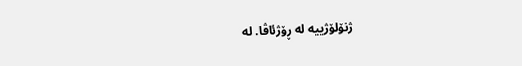ژنۆلۆژییە لە ڕۆژئاڤا. لە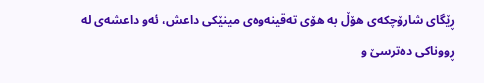ڕێگای شارۆچکەی هۆڵ بە هۆی تەقینەوەی مینێکی داعش، ئەو داعشەی لە ڕووناکی دەترسێ و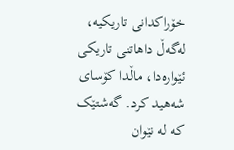خۆراکدانی تاریکیە، لەگەڵ داهاتنی تاریکی ئێوارەدا، ماڵدا کۆسای شەهید کرد. گەشتێک کە لە نێوان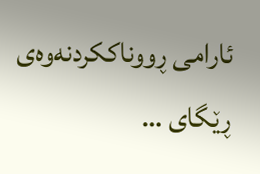ئارامی ڕووناککردنەوەی ڕێگای …